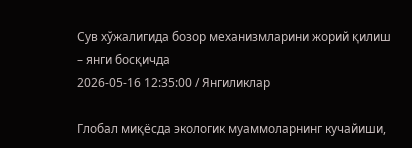Сув хўжалигида бозор механизмларини жорий қилиш – янги босқичда
2026-05-16 12:35:00 / Янгиликлар

Глобал миқёсда экологик муаммоларнинг кучайиши,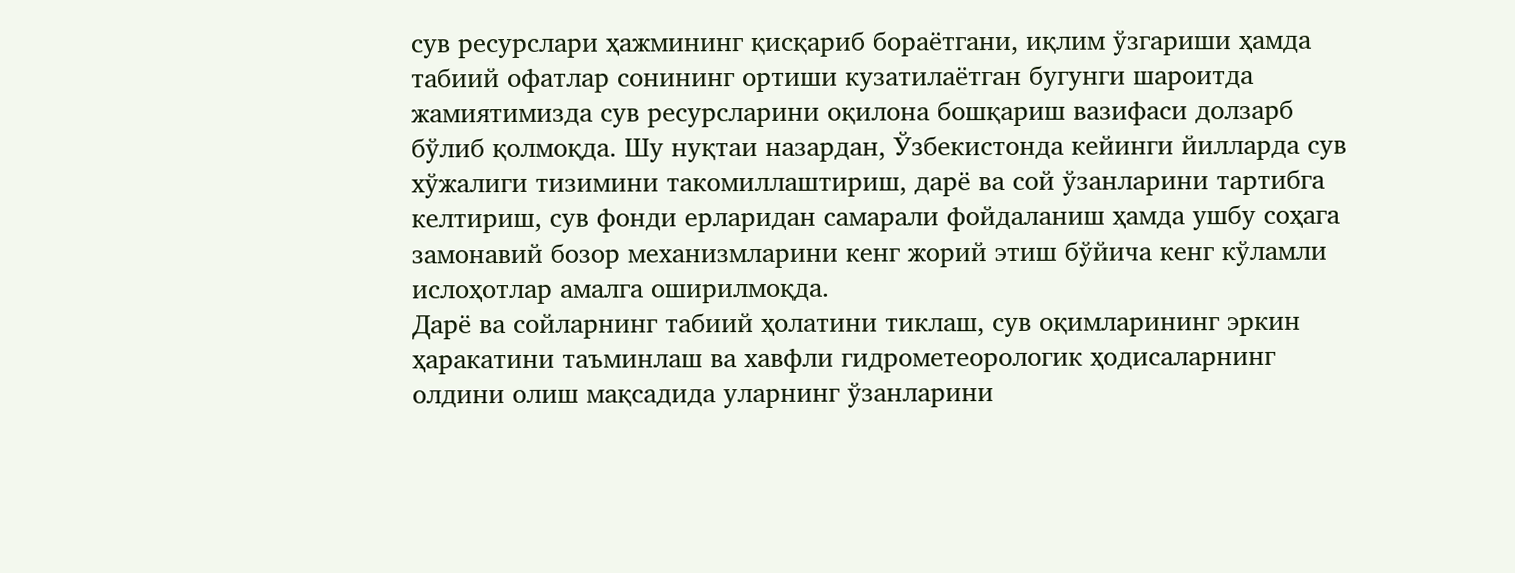сув ресурслари ҳажмининг қисқариб бораётгани, иқлим ўзгариши ҳамда табиий офатлар сонининг ортиши кузатилаётган бугунги шароитда жамиятимизда сув ресурсларини оқилона бошқариш вазифаси долзарб бўлиб қолмоқда. Шу нуқтаи назардан, Ўзбекистонда кейинги йилларда сув хўжалиги тизимини такомиллаштириш, дарё ва сой ўзанларини тартибга келтириш, сув фонди ерларидан самарали фойдаланиш ҳамда ушбу соҳага замонавий бозор механизмларини кенг жорий этиш бўйича кенг кўламли ислоҳотлар амалга оширилмоқда.
Дарё ва сойларнинг табиий ҳолатини тиклаш, сув оқимларининг эркин ҳаракатини таъминлаш ва хавфли гидрометеорологик ҳодисаларнинг олдини олиш мақсадида уларнинг ўзанларини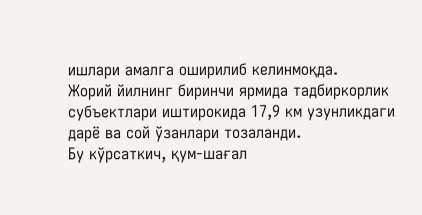ишлари амалга оширилиб келинмоқда.
Жорий йилнинг биринчи ярмида тадбиркорлик субъектлари иштирокида 17,9 км узунликдаги дарё ва сой ўзанлари тозаланди.
Бу кўрсаткич, қум-шағал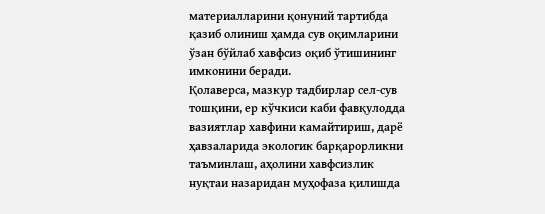материалларини қонуний тартибда қазиб олиниш ҳамда сув оқимларини ўзан бўйлаб хавфсиз оқиб ўтишининг имконини беради.
Қолаверса, мазкур тадбирлар сел-сув тошқини, ер кўчкиси каби фавқулодда вазиятлар хавфини камайтириш, дарё ҳавзаларида экологик барқарорликни таъминлаш, аҳолини хавфсизлик нуқтаи назаридан муҳофаза қилишда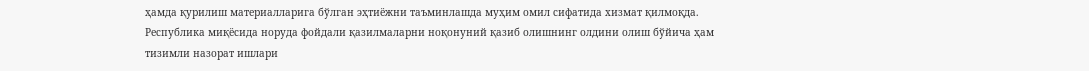ҳамда қурилиш материалларига бўлган эҳтиёжни таъминлашда муҳим омил сифатида хизмат қилмоқда.
Республика миқёсида норуда фойдали қазилмаларни ноқонуний қазиб олишнинг олдини олиш бўйича ҳам тизимли назорат ишлари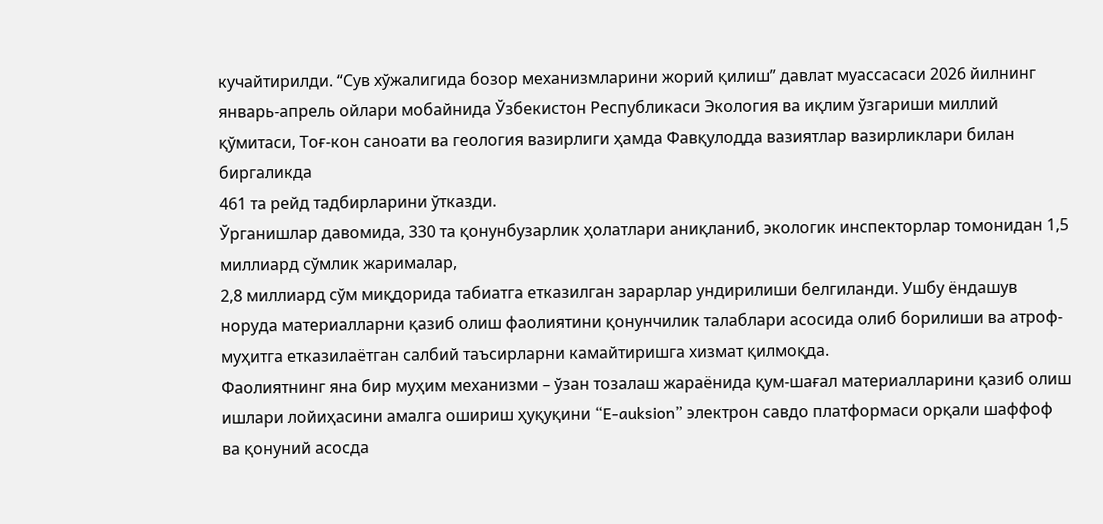кучайтирилди. “Сув хўжалигида бозор механизмларини жорий қилиш” давлат муассасаси 2026 йилнинг январь-апрель ойлари мобайнида Ўзбекистон Республикаси Экология ва иқлим ўзгариши миллий қўмитаси, Тоғ-кон саноати ва геология вазирлиги ҳамда Фавқулодда вазиятлар вазирликлари билан биргаликда
461 та рейд тадбирларини ўтказди.
Ўрганишлар давомида, 330 та қонунбузарлик ҳолатлари аниқланиб, экологик инспекторлар томонидан 1,5 миллиард сўмлик жарималар,
2,8 миллиард сўм миқдорида табиатга етказилган зарарлар ундирилиши белгиланди. Ушбу ёндашув норуда материалларни қазиб олиш фаолиятини қонунчилик талаблари асосида олиб борилиши ва атроф-муҳитга етказилаётган салбий таъсирларни камайтиришга хизмат қилмоқда.
Фаолиятнинг яна бир муҳим механизми – ўзан тозалаш жараёнида қум-шағал материалларини қазиб олиш ишлари лойиҳасини амалга ошириш ҳуқуқини “E-auksion” электрон савдо платформаси орқали шаффоф
ва қонуний асосда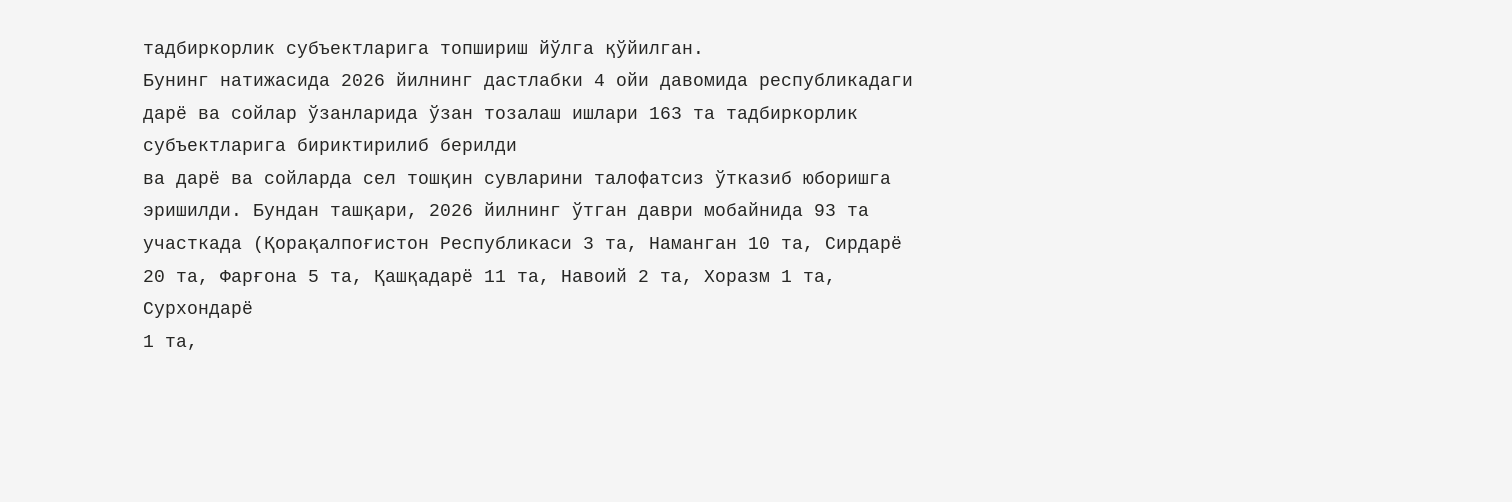тадбиркорлик субъектларига топшириш йўлга қўйилган.
Бунинг натижасида 2026 йилнинг дастлабки 4 ойи давомида республикадаги дарё ва сойлар ўзанларида ўзан тозалаш ишлари 163 та тадбиркорлик субъектларига бириктирилиб берилди
ва дарё ва сойларда сел тошқин сувларини талофатсиз ўтказиб юборишга эришилди. Бундан ташқари, 2026 йилнинг ўтган даври мобайнида 93 та участкада (Қорақалпоғистон Республикаси 3 та, Наманган 10 та, Сирдарё
20 та, Фарғона 5 та, Қашқадарё 11 та, Навоий 2 та, Хоразм 1 та, Сурхондарё
1 та,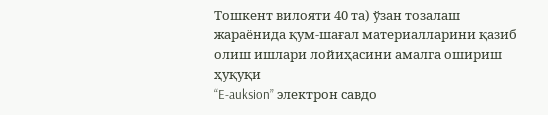Тошкент вилояти 40 та) ўзан тозалаш жараёнида қум-шағал материалларини қазиб олиш ишлари лойиҳасини амалга ошириш ҳуқуқи
“E-auksion” электрон савдо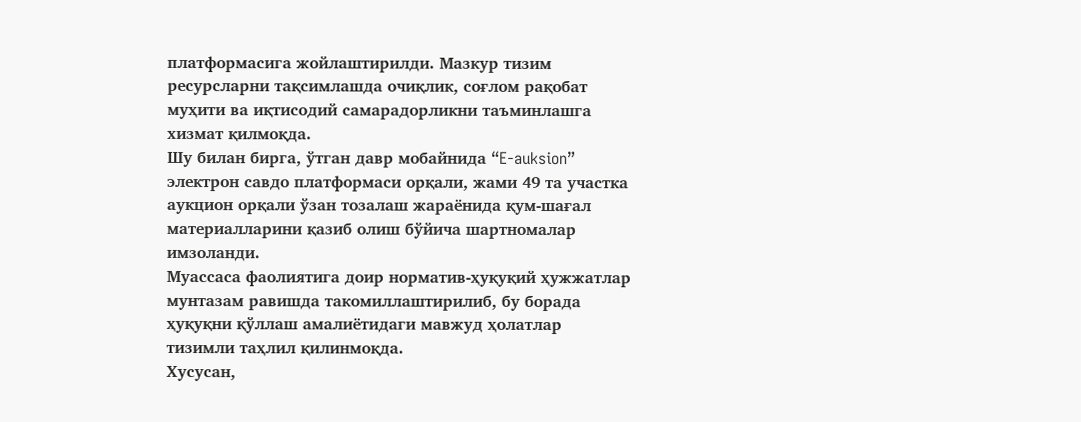платформасига жойлаштирилди. Мазкур тизим ресурсларни тақсимлашда очиқлик, соғлом рақобат муҳити ва иқтисодий самарадорликни таъминлашга хизмат қилмоқда.
Шу билан бирга, ўтган давр мобайнида “E-auksion” электрон савдо платформаси орқали, жами 49 та участка аукцион орқали ўзан тозалаш жараёнида қум-шағал материалларини қазиб олиш бўйича шартномалар имзоланди.
Муассаса фаолиятига доир норматив-ҳуқуқий ҳужжатлар мунтазам равишда такомиллаштирилиб, бу борада ҳуқуқни қўллаш амалиётидаги мавжуд ҳолатлар тизимли таҳлил қилинмоқда.
Хусусан,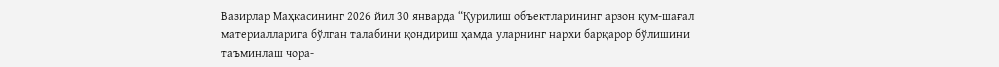Вазирлар Маҳкасининг 2026 йил 30 январда “Қурилиш объектларининг арзон қум-шағал материалларига бўлган талабини қондириш ҳамда уларнинг нархи барқарор бўлишини таъминлаш чора-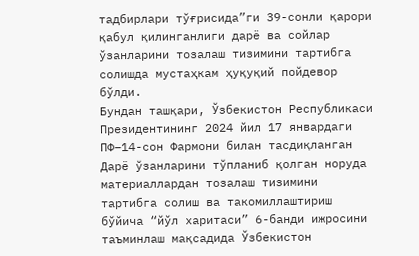тадбирлари тўғрисида”ги 39-сонли қарори қабул қилинганлиги дарё ва сойлар ўзанларини тозалаш тизимини тартибга солишда мустаҳкам ҳуқуқий пойдевор бўлди.
Бундан ташқари, Ўзбекистон Республикаси Президентининг 2024 йил 17 январдаги ПФ–14-сон Фармони билан тасдиқланган Дарё ўзанларини тўпланиб қолган норуда материаллардан тозалаш тизимини тартибга солиш ва такомиллаштириш бўйича “йўл харитаси” 6-банди ижросини таъминлаш мақсадида Ўзбекистон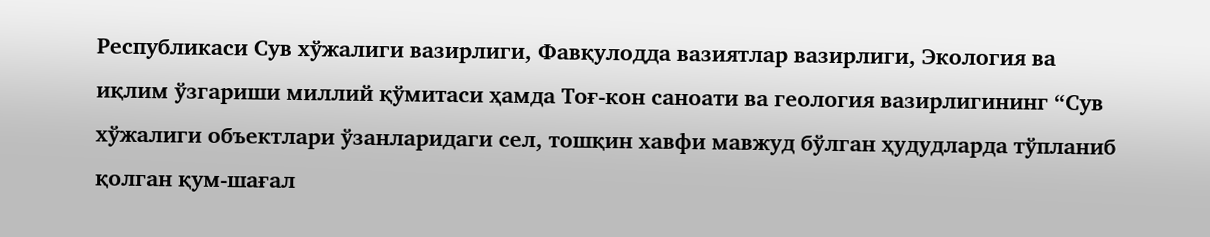Республикаси Сув хўжалиги вазирлиги, Фавқулодда вазиятлар вазирлиги, Экология ва иқлим ўзгариши миллий қўмитаси ҳамда Тоғ-кон саноати ва геология вазирлигининг “Сув хўжалиги объектлари ўзанларидаги сел, тошқин хавфи мавжуд бўлган ҳудудларда тўпланиб қолган қум-шағал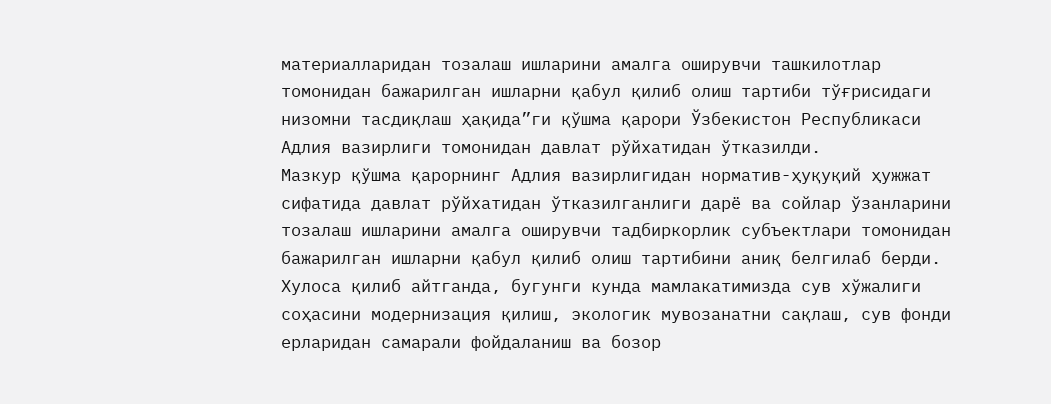материалларидан тозалаш ишларини амалга оширувчи ташкилотлар томонидан бажарилган ишларни қабул қилиб олиш тартиби тўғрисидаги низомни тасдиқлаш ҳақида”ги қўшма қарори Ўзбекистон Республикаси Адлия вазирлиги томонидан давлат рўйхатидан ўтказилди.
Мазкур қўшма қарорнинг Адлия вазирлигидан норматив-ҳуқуқий ҳужжат сифатида давлат рўйхатидан ўтказилганлиги дарё ва сойлар ўзанларини тозалаш ишларини амалга оширувчи тадбиркорлик субъектлари томонидан бажарилган ишларни қабул қилиб олиш тартибини аниқ белгилаб берди.
Хулоса қилиб айтганда, бугунги кунда мамлакатимизда сув хўжалиги соҳасини модернизация қилиш, экологик мувозанатни сақлаш, сув фонди ерларидан самарали фойдаланиш ва бозор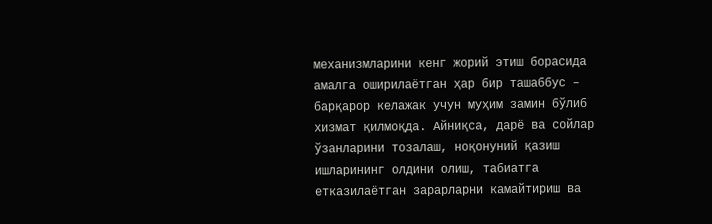механизмларини кенг жорий этиш борасида амалга оширилаётган ҳар бир ташаббус – барқарор келажак учун муҳим замин бўлиб хизмат қилмоқда. Айниқса, дарё ва сойлар ўзанларини тозалаш, ноқонуний қазиш ишларининг олдини олиш, табиатга етказилаётган зарарларни камайтириш ва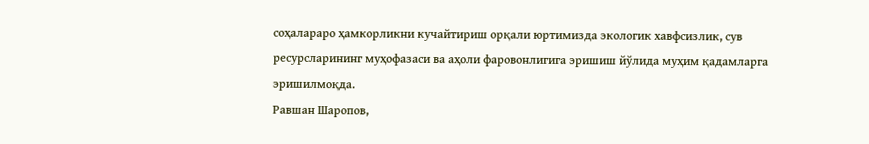соҳалараро ҳамкорликни кучайтириш орқали юртимизда экологик хавфсизлик, сув ресурсларининг муҳофазаси ва аҳоли фаровонлигига эришиш йўлида муҳим қадамларга эришилмоқда.
Равшан Шаропов,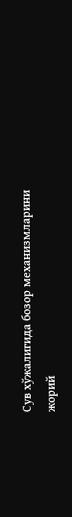Сув хўжалигида бозор механизмларини
жорий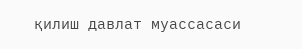қилиш давлат муассасаси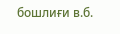бошлиғи в.б.